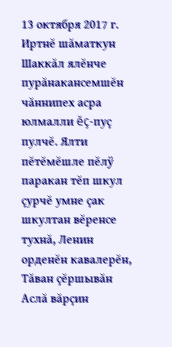13 октября 2017 г.
Иртнĕ шăматкун Шаккăл ялĕнче пурăнакансемшĕн чăннипех асра юлмалли ĕç-пуç пулчĕ. Ялти пĕтĕмĕшле пĕлÿ паракан тĕп шкул çурчĕ умне çак шкултан вĕренсе тухнă, Ленин орденĕн кавалерĕн, Тăван çĕршывăн Аслă вăрçин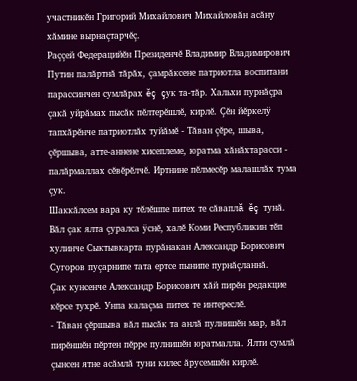участникĕн Григорий Михайлович Михайловăн асăну хăмине вырнаçтарчĕç.
Раççей Федерацийĕн Президенчĕ Владимир Владимирович Путин палăртнă тăрăх, çамрăксене патриотла воспитани парассинчен сумлăрах ĕç çук та-тăр. Хальхи пурнăçра çакă уйрăмах пысăк пĕлтерĕшлĕ, кирлĕ. Çĕн йĕркелÿ тапхăрĕнче патриотлăх туйăмĕ - Тăван çĕре, шыва, çĕршыва, атте-аннене хисеплеме, юратма хăнăхтарасси - палăрмаллах сĕвĕрĕлчĕ. Иртнине пĕлмесĕр малашлăх тума çук.
Шаккăлсем вара ку тĕлĕшпе питех те сăваплă ĕç тунă. Вăл çак ялта çуралса ÿснĕ, халĕ Коми Республикин тĕп хулинче Сыктывкарта пурăнакан Александр Борисович Сугоров пуçарнипе тата ертсе пынипе пурнăçланнă.
Çак кунсенче Александр Борисович хăй пирĕн редакцие кĕрсе тухрĕ. Унпа калаçма питех те интереслĕ.
- Тăван çĕршыва вăл пысăк та анлă пулнишĕн мар, вăл пирĕншĕн пĕртен пĕрре пулнишĕн юратмалла. Ялти сумлă çынсен ятне асăмлă туни килес ăрусемшĕн кирлĕ.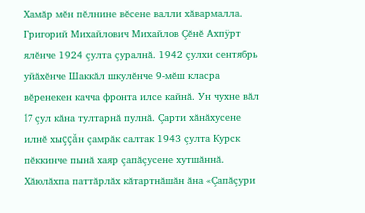Хамăр мĕн пĕлнине вĕсене валли хăвармалла.
Григорий Михайлович Михайлов Çĕнĕ Ахпÿрт ялĕнче 1924 çулта çуралнă. 1942 çулхи сентябрь уйăхĕнче Шаккăл шкулĕнче 9-мĕш класра вĕренекен качча фронта илсе кайнă. Ун чухне вăл 17 çул кăна тултарнă пулнă. Çарти хăнăхусене илнĕ хыççăн çамрăк салтак 1943 çулта Курск пĕккинче пынă хаяр çапăçусене хутшăннă. Хăюлăхпа паттăрлăх кăтартнăшăн ăна «Çапăçури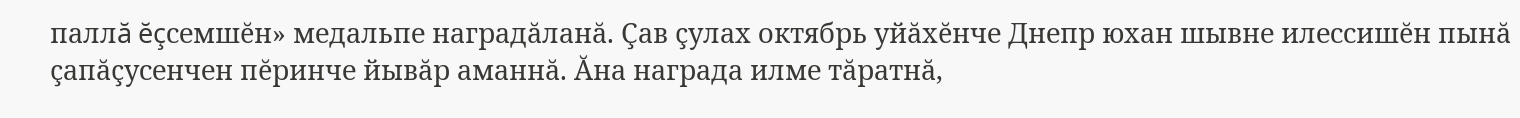паллă ĕçсемшĕн» медальпе наградăланă. Çав çулах октябрь уйăхĕнче Днепр юхан шывне илессишĕн пынă çапăçусенчен пĕринче йывăр аманнă. Ăна награда илме тăратнă,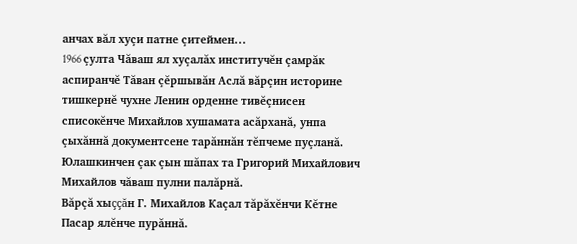анчах вăл хуçи патне çитеймен...
1966 çулта Чăваш ял хуçалăх институчĕн çамрăк аспиранчĕ Тăван çĕршывăн Аслă вăрçин историне тишкернĕ чухне Ленин орденне тивĕçнисен списокĕнче Михайлов хушамата асăрханă, унпа çыхăннă документсене тарăннăн тĕпчеме пуçланă. Юлашкинчен çак çын шăпах та Григорий Михайлович Михайлов чăваш пулни палăрнă.
Вăрçă хыççăн Г. Михайлов Каçал тăрăхĕнчи Кĕтне Пасар ялĕнче пурăннă.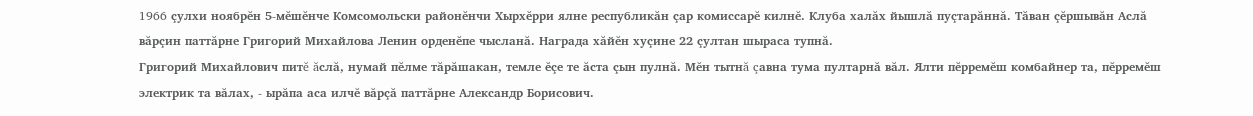1966 çулхи ноябрĕн 5-мĕшĕнче Комсомольски районĕнчи Хырхĕрри ялне республикăн çар комиссарĕ килнĕ. Клуба халăх йышлă пуçтарăннă. Тăван çĕршывăн Аслă вăрçин паттăрне Григорий Михайлова Ленин орденĕпе чысланă. Награда хăйĕн хуçине 22 çултан шыраса тупнă.
Григорий Михайлович питĕ ăслă, нумай пĕлме тăрăшакан, темле ĕçе те ăста çын пулнă. Мĕн тытнă çавна тума пултарнă вăл. Ялти пĕрремĕш комбайнер та, пĕрремĕш электрик та вăлах, - ырăпа аса илчĕ вăрçă паттăрне Александр Борисович.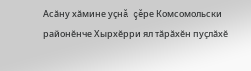Асăну хăмине уçнă çĕре Комсомольски районĕнче Хырхĕрри ял тăрăхĕн пуçлăхĕ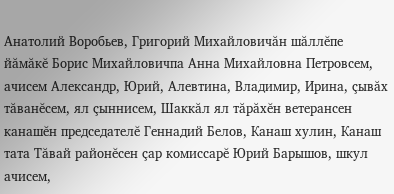Анатолий Воробьев, Григорий Михайловичăн шăллĕпе йăмăкĕ Борис Михайловичпа Анна Михайловна Петровсем, ачисем Александр, Юрий, Алевтина, Владимир, Ирина, çывăх тăванĕсем, ял çыннисем, Шаккăл ял тăрăхĕн ветерансен канашĕн председателĕ Геннадий Белов, Канаш хулин, Канаш тата Тăвай районĕсен çар комиссарĕ Юрий Барышов, шкул ачисем,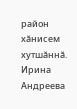район хăнисем хутшăннă.
Ирина Андреева